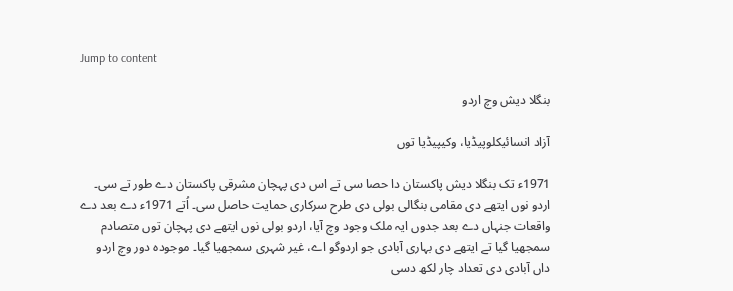Jump to content

بنگلا دیش وچ اردو

آزاد انسائیکلوپیڈیا، وکیپیڈیا توں

1971ء تک بنگلا دیش پاکستان دا حصا سی تے اس دی پہچان مشرقی پاکستان دے طور تے سی۔ اردو نوں ایتھے دی مقامی بنگالی بولی دی طرح سرکاری حمایت حاصل سی۔ اُتے 1971ء دے بعد دے واقعات جنہاں دے بعد جدوں ایہ ملک وجود وچ آیا، اردو بولی نوں ایتھے دی پہچان توں متصادم سمجھیا گیا تے ایتھے دی بہاری آبادی جو اردوگو اے، غیر شہری سمجھیا گیا۔ موجودہ دور وچ اردو داں آبادی دی تعداد چار لکھ دسی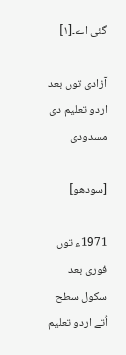گئی اے۔[۱]

آزادی توں بعد اردو تعلیم دی مسدودی

[سودھو]

1971ء توں فوری بعد سکول سطح اُتے اردو تعلیم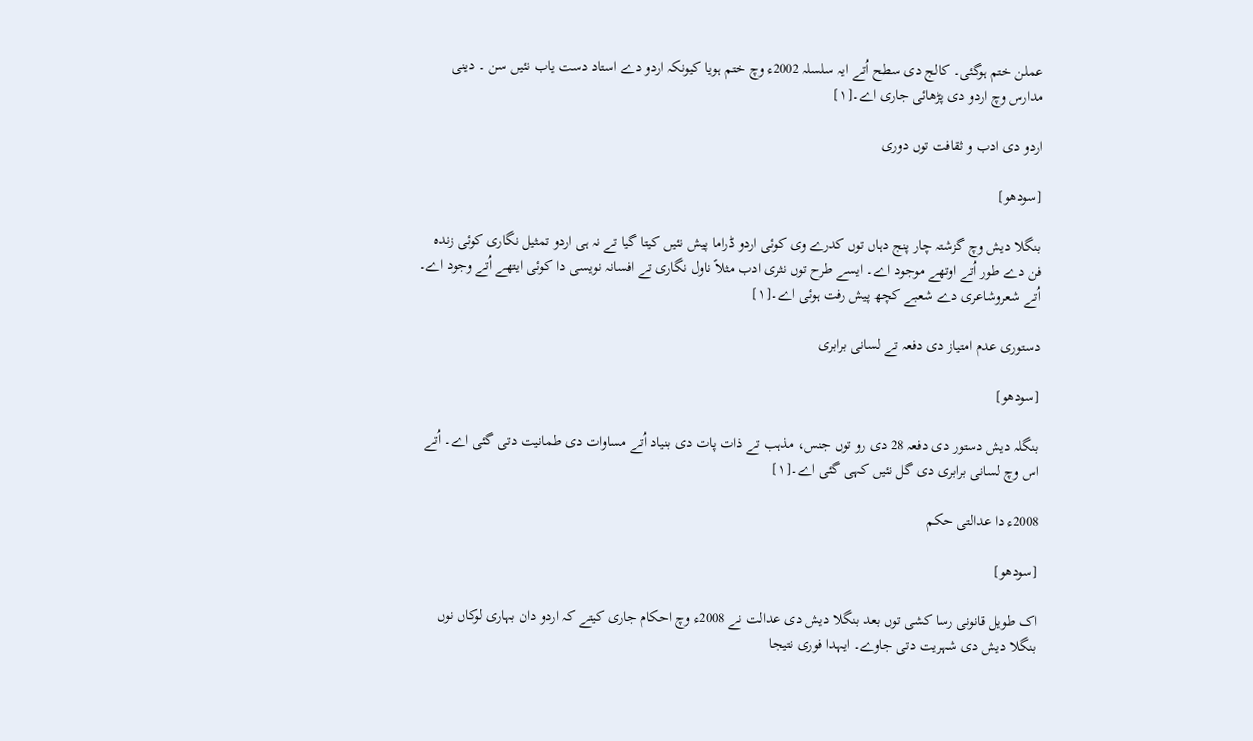عملن ختم ہوگئی۔ کالج دی سطح اُتے ایہ سلسلہ 2002ء وچ ختم ہويا کیونکہ اردو دے استاد دست یاب نئيں سن ۔ دینی مدارس وچ اردو دی پڑھائی جاری اے۔[۱]

اردو دی ادب و ثقافت توں دوری

[سودھو]

بنگلا دیش وچ گزشتہ چار پنج دہاں توں کدرے وی کوئی اردو ڈراما پیش نئيں کيتا گیا تے نہ ہی اردو تمثیل نگاری کوئی زندہ فن دے طور اُتے اوتھے موجود اے۔ ايسے طرح توں نثری ادب مثلاً ناول نگاری تے افسانہ نویسی دا کوئی ایتھے اُتے وجود اے۔ اُتے شعروشاعری دے شعبے کچھ پیش رفت ہوئی اے۔[۱]

دستوری عدم امتیاز دی دفعہ تے لسانی برابری

[سودھو]

بنگلہ دیش دستور دی دفعہ 28 دی رو توں جنس، مذہب تے ذات پات دی بنیاد اُتے مساوات دی طمانیت دتی گئی اے۔ اُتے اس وچ لسانی برابری دی گل نئيں کہی گئی اے۔[۱]

2008ء دا عدالتی حکم

[سودھو]

اک طویل قانونی رسا کشی توں بعد بنگلا دیش دی عدالت نے 2008ء وچ احکام جاری کیتے کہ اردو دان بہاری لوکاں نوں بنگلا دیش دی شہریت دتی جاوے۔ ایہدا فوری نتیجا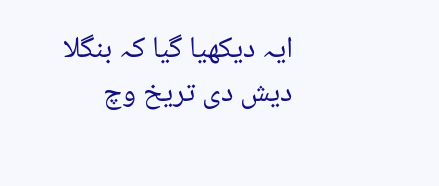ایہ دیکھیا گیا کہ بنگلا دیش دی تریخ وچ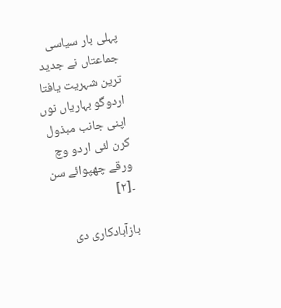پہلی بار سیاسی جماعتاں نے جدید ترین شہریت یافتا اردوگو بہاریاں نوں اپنی جانب مبذول کرن لئی اردو وچ ورقے چھپوائے سن ۔[۲]

بازآبادکاری دی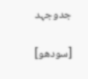جدوجہد

[سودھو]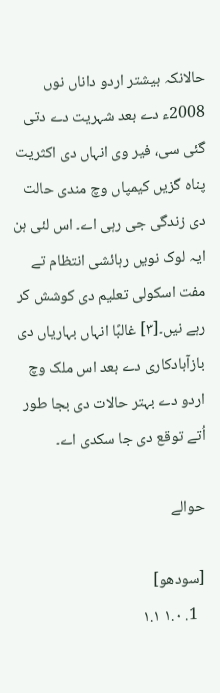حالانکہ بیشتر اردو داناں نوں 2008ء دے بعد شہریت دے دتی گئی سی، فیر وی انہاں دی اکثریت پناہ گزيں کیمپاں وچ مندی حالت دی زندگی جی رہی اے۔ اس لئی ہن ایہ لوک نويں رہائشی انتظام تے مفت اسکولی تعلیم دی کوشش کر رہے نيں۔[۳] غالبًا انہاں بہاریاں دی بازآبادکاری دے بعد اس ملک وچ اردو دے بہتر حالات دی بجا طور اُتے توقع دی جا سکدی اے۔

حوالے

[سودھو]
  1. ۱.۰ ۱.۱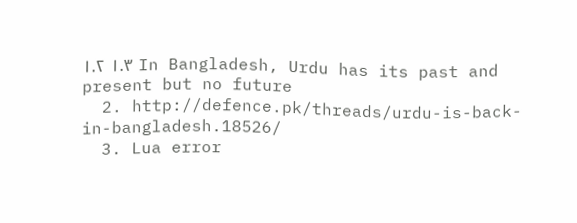۱.۲ ۱.۳ In Bangladesh, Urdu has its past and present but no future
  2. http://defence.pk/threads/urdu-is-back-in-bangladesh.18526/
  3. Lua error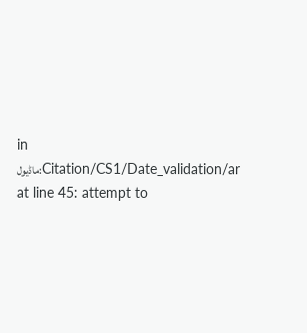in ماڈیول:Citation/CS1/Date_validation/ar at line 45: attempt to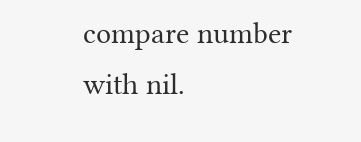compare number with nil.